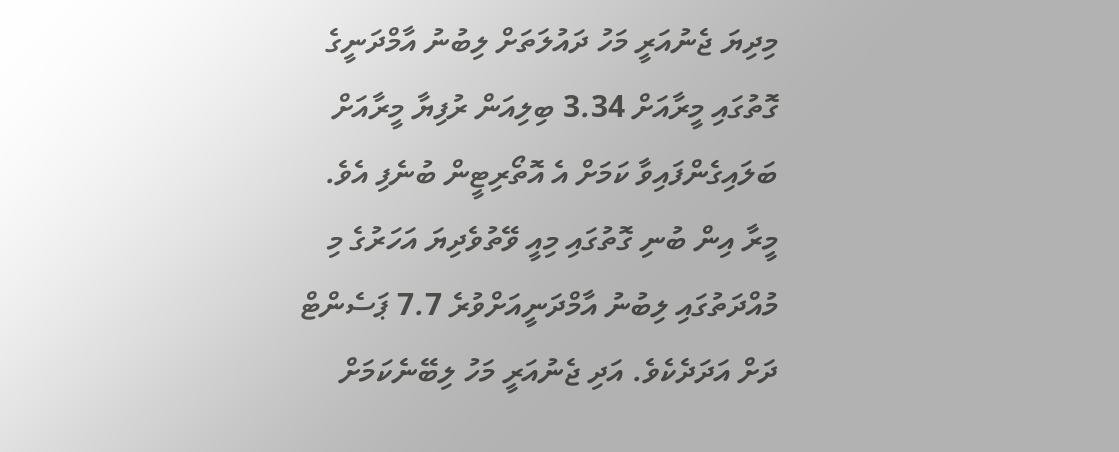މިދިޔަ ޖެނުއަރީ މަހު ދައުލަތަށް ލިބުނު އާމްދަނީގެ ގޮތުގައި މީރާއަށް 3.34 ބިލިއަން ރުފިޔާ މީރާއަށް ބަލައިގެންފައިވާ ކަމަށް އެ އޮތޯރިޓީން ބުނެފި އެވެ.
މީރާ އިން ބުނި ގޮތުގައި މިއީ ވޭތުވެދިޔަ އަހަރުގެ މި މުއްދަތުގައި ލިބުނު އާމްދަނީއަށްވުރެ 7.7 ޕަސެންޓް ދަށް އަދަދެކެވެ. އަދި ޖެނުއަރީ މަހު ލިބޭނެކަމަށް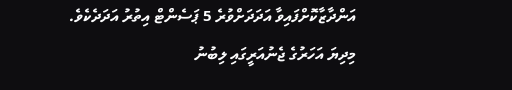އަންދާޒާކޮށްފައިވާ އަދަދަށްވުރެ 5 ޕަސެންޓް އިތުރު އަދަދެކެވެ.
މިދިޔަ އަހަރުގެ ޖެނުއަރީގައި ލިބުނު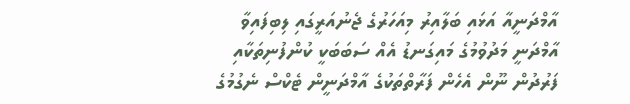އާމްދަނީއާ އަޅައި ބަލާއިރު މިއަހަރުގެ ޖެނުއަރީގައި ލިބިފައިވާ އާމްދަނީ މަދުވުމުގެ މައިގަނޑު އެއް ސަބަބަކީ ކުންފުނިތަކާއި ފަރުދުން ނޫން އެހެން ފަރާތްތަކުގެ އާމްދަނީން ޓެކްސް ނެގުމުގެ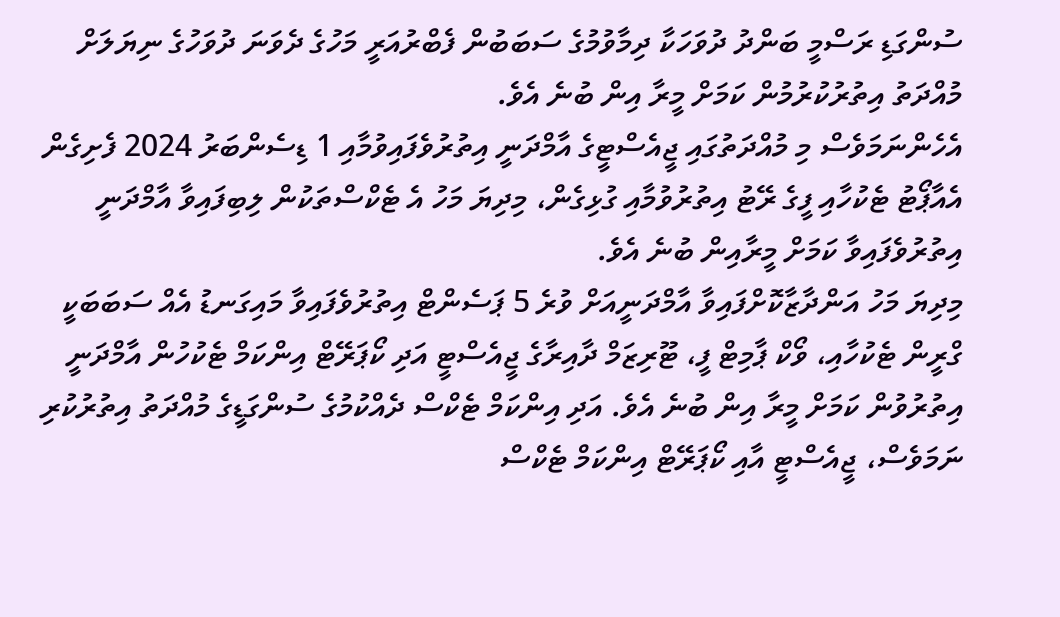ސުންގަޑި ރަސްމީ ބަންދު ދުވަހަކާ ދިމާވުމުގެ ސަބަބުން ފެބްރުއަރީ މަހުގެ ދެވަނަ ދުވަހުގެ ނިޔަލަށް މުއްދަތު އިތުރުކުރުމުން ކަމަށް މީރާ އިން ބުނެ އެވެ.
އެހެންނަމަވެސް މި މުއްދަތުގައި ޖީއެސްޓީގެ އާމްދަނީ އިތުރުވެފައިވުމާއި 1 ޑިސެންބަރު 2024 ފެށިގެން އެއާޕޯޓު ޓެކުހާއި ފީގެ ރޭޓު އިތުރުވުމާއި ގުޅިގެން، މިދިޔަ މަހު އެ ޓެކްސްތަކުން ލިބިފައިވާ އާމްދަނީ އިތުރުވެފައިވާ ކަމަށް މީރާއިން ބުނެ އެވެ.
މިދިޔަ މަހު އަންދާޒާކޮށްފައިވާ އާމްދަނީއަށް ވުރެ 5 ޕަސެންޓް އިތުރުވެފައިވާ މައިގަނޑު އެއް ސަބަބަކީ ގްރީން ޓެކުހާއި، ވޯކް ޕާމިޓް ފީ، ޓޫރިޒަމް ދާއިރާގެ ޖީއެސްޓީ އަދި ކޯޕަރޭޓް އިންކަމް ޓެކުހުން އާމްދަނީ އިތުރުވުން ކަމަށް މީރާ އިން ބުނެ އެވެ. އަދި އިންކަމް ޓެކްސް ދެއްކުމުގެ ސުންގަޑީގެ މުއްދަތު އިތުރުކުރި ނަމަވެސް، ޖީއެސްޓީ އާއި ކޯޕަރޭޓް އިންކަމް ޓެކްސް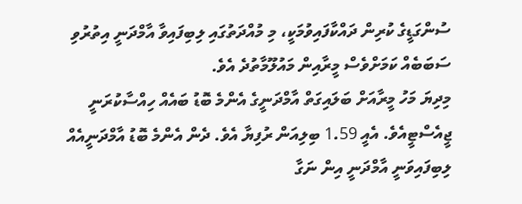ސުންގަޑީގެ ކުރިން ދައްކާފައިވުމަކީ، މި މުއްދަތުގައި ލިބިފައިވާ އާމްދަނީ އިތުރުވި ސަބަބެއް ކަމަށްވެސް މީރާއިން މައުލޫމާތުދެ އެވެ.
މިދިޔަ މަހު މީރާއަށް ބަލައިގަތް އާމްދަނީގެ އެންމެ ބޮޑު ބައެއް ހިއްސާކުރަނީ ޖީއެސްޓީއެވެ. އެއީ 1.59 ބިލިއަން ރުފިޔާ އެވެ. ދެން އެންމެ ބޮޑު އާމްދަނީއެއް ލިބިފައިވަނީ އާމްދަނީ އިން ނަގާ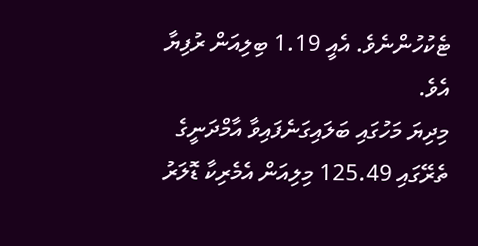ޓެކުހުންނެވެ. އެއީ 1.19 ބިލިއަން ރުފިޔާ އެވެ.
މިދިޔަ މަހުގައި ބަލައިގަނެފައިވާ އާމްދަނީގެ ތެރޭގައި 125.49 މިލިއަން އެމެރިކާ ޑޮލަރު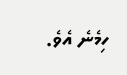ހިމެނެ އެވެ.